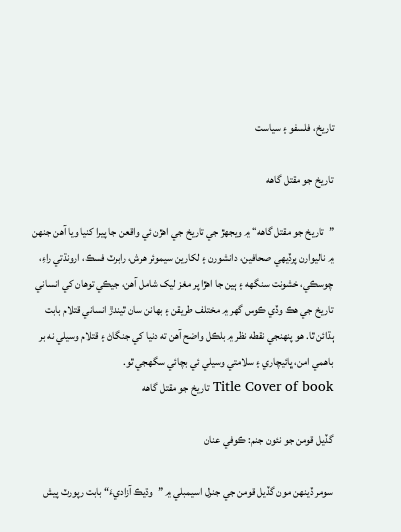تاريخ، فلسفو ۽ سياست

تاريخ جو مقتل گاهه

”تاريخ جو مقتل گاهه“ ۾ ويجهڙ جي تاريخ جي اهڙن ئي واقعن جا پيرا کنيا ويا آهن جنهن ۾ ناليوارن پرڏيهي صحافين، دانشورن ۽ لکارين سيموئر هرش، رابرٽ فسڪ، ارونڌتي راءِ، چوسڪي، خشونت سنگهه ۽ ٻين جا اهڙا پر مغز ليک شامل آهن، جيڪي توهان کي انساني تاريخ جي هڪ وڏي ڪوس گهر ۾ مختلف طريقن ۽ بهانن سان ٿيندڙ انساني قتلام بابت ٻڌائن ٿا. هو پنهنجي نقطه نظر ۾ بلڪل واضح آهن ته دنيا کي جنگاڻ ۽ قتلام وسيلي نه بر باهمي امن، ڀائيچاري ۽ سلامتي وسيلي ئي بچائي سگهجي ٿو.
Title Cover of book تاريخ جو مقتل گاهه

گڏيل قومن جو نئون جنم: ڪوفي عنان

سومر ڏينهن مون گڏيل قومن جي جنرل اسيمبلي ۾ ”وڌيڪ آزاديءَ“ بابت رپورٽ پيش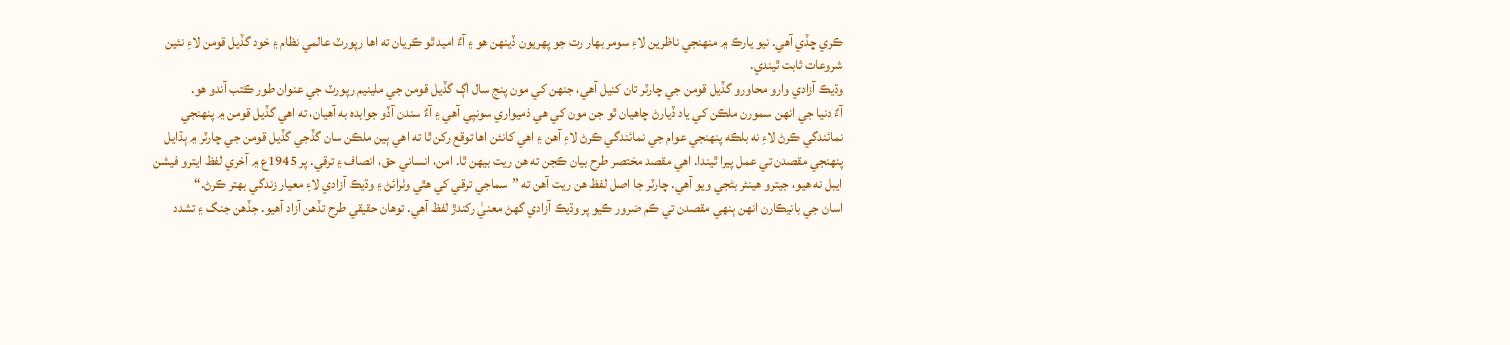ڪري ڇڏي آهي. نيو يارڪ ۾ منهنجي ناظرين لاءِ سومر بهار رت جو پهريون ڏينهن هو ۽ آءٌ اميد ٿو ڪريان ته اها رپورٽ عالمي نظام ۽ خود گڏيل قومن لاءِ نئين شروعات ثابت ٿيندي.
وڌيڪ آزادي وارو محاورو گڏيل قومن جي چارٽر تان کنيل آهي، جنهن کي مون پنج سال اڳ گڏيل قومن جي ملينيم رپورٽ جي عنوان طور ڪتب آندو هو.
آءٌ دنيا جي انهن سمورن ملڪن کي ياد ڏيارڻ چاهيان ٿو جن مون کي هي ذميواري سونپي آهي ۽ آءٌ سندن آڏو جوابده به آهيان، ته اهي گڏيل قومن ۾ پنهنجي نمائندگي ڪرڻ لاءِ نه بلڪه پنهنجي عوام جي نمائندگي ڪرڻ لاءِ آهن ۽ اهي کانئن اها توقع رکن ٿا ته اهي ٻين ملڪن سان گڏجي گڏيل قومن جي چارٽر ۾ ٻڌايل پنهنجي مقصدن تي عمل پيرا ٿيندا. اهي مقصد مختصر طرح بيان ڪجن ته هن ريت بيهن ٿا. امن، انساني حق، انصاف ۽ ترقي. پر 1945ع ۾ آخري لفظ ايترو فيشن ايبل نه هيو، جيترو هينئر بڻجي ويو آهي. چارٽر جا اصل لفظ هن ريت آهن ته ”سماجي ترقي کي هٿي وٺرائڻ ۽ وڌيڪ آزادي لاءِ معيار زندگي بهتر ڪرڻ.“
اسان جي بانيڪارن انهن ٻنهي مقصدن تي ڪم ضرور ڪيو پر وڌيڪ آزادي گهڻ معنيٰ رکندڙ لفظ آهي. توهان حقيقي طرح تڏهن آزاد آهيو. جڏهن جنگ ۽ تشدد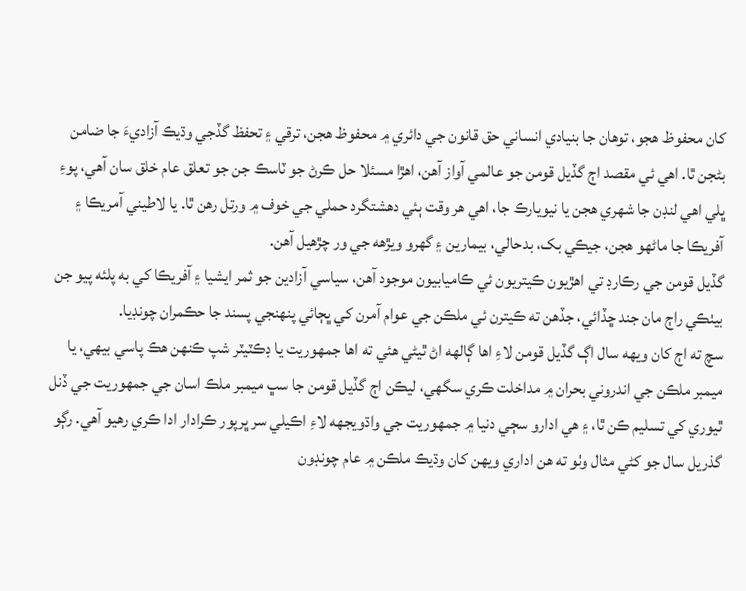کان محفوظ هجو، توهان جا بنيادي انساني حق قانون جي دائري ۾ محفوظ هجن، ترقي ۽ تحفظ گڏجي وڌيڪ آزاديءَ جا ضامن بڻجن ٿا. اهي ئي مقصد اڄ گڏيل قومن جو عالمي آواز آهن، اهڙا مسئلا حل ڪرڻ جو ٽاسڪ جن جو تعلق عام خلق سان آهي، پوءِ ڀلي اهي لنڊن جا شهري هجن يا نيويارڪ جا، اهي هر وقت ٻئي دهشتگرد حملي جي خوف ۾ ورتل رهن ٿا. يا لاطيني آمريڪا ۽ آفريڪا جا ماڻهو هجن، جيڪي بک، بدحالي، بيمارين ۽ گهرو ويڙهه جي ور چڙهيل آهن.
گڏيل قومن جي رڪارڊ تي اهڙيون ڪيتريون ئي ڪاميابيون موجود آهن، سياسي آزادين جو ثمر ايشيا ۽ آفريڪا کي به پلئه پيو جن بيٺڪي راڄ مان جند ڇڏائي، جڏهن ته ڪيترن ئي ملڪن جي عوام آمرن کي ڀڄائي پنهنجي پسند جا حڪمران چونڊيا.
سچ ته اڄ کان ويهه سال اڳ گڏيل قومن لاءِ اها ڳالهه اڻ ٿيڻي هئي ته اها جمهوريت يا ڊڪٽيٽر شپ ڪنهن هڪ پاسي بيهي، يا ميمبر ملڪن جي اندروني بحران ۾ مداخلت ڪري سگهي، ليڪن اڄ گڏيل قومن جا سڀ ميمبر ملڪ اسان جي جمهوريت جي ڏنل ٿيوري کي تسليم ڪن ٿا، ۽ هي ادارو سڄي دنيا ۾ جمهوريت جي واڌويجهه لاءِ اڪيلي سر ڀرپور ڪرادار ادا ڪري رهيو آهي. رڳو گذريل سال جو کڻي مثال وٺو ته هن اداري ويهن کان وڌيڪ ملڪن ۾ عام چونڊون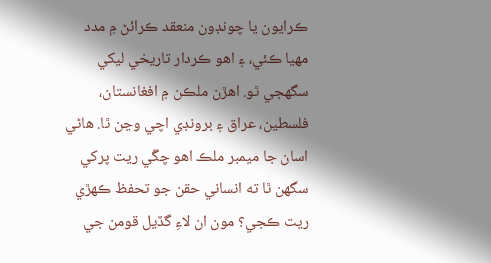ڪرايون يا چونڊون منعقد ڪرائڻ ۾ مدد مهيا ڪئي، ۽ اهو ڪردار تاريخي ليکي سگهجي ٿو. اهڙن ملڪن ۾ افغانستان، فلسطين، عراق ۽ برونڊي اچي وڃن ٿا. هاڻي اسان جا ميمبر ملڪ اهو چڱي ريت پرکي سگهن ٿا ته انساني حقن جو تحفظ ڪهڙي ريت ڪجي؟ مون ان لاءِ گڏيل قومن جي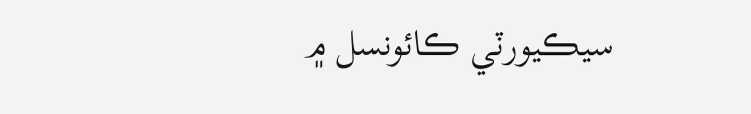سيڪيورٽي ڪائونسل ۾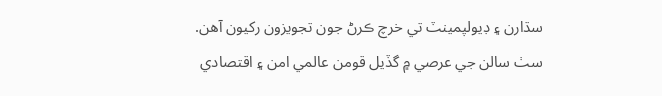سڌارن ۽ ڊيولپمينٽ تي خرچ ڪرڻ جون تجويزون رکيون آهن.
سٺ سالن جي عرصي ۾ گڏيل قومن عالمي امن ۽ اقتصادي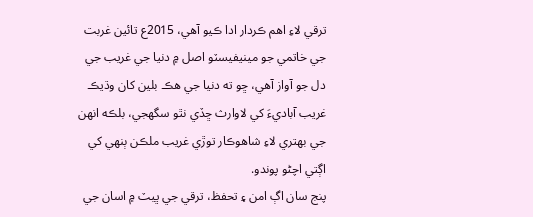ترقي لاءِ اهم ڪردار ادا ڪيو آهي، 2015ع تائين غربت جي خاتمي جو مينيفيسٽو اصل ۾ دنيا جي غريب جي دل جو آواز آهي، ڇو ته دنيا جي هڪ بلين کان وڌيڪ غريب آباديءَ کي لاوارث ڇڏي نٿو سگهجي، بلڪه انهن جي بهتري لاءِ شاهوڪار توڙي غريب ملڪن ٻنهي کي اڳتي اچڻو پوندو.
پنج سان اڳ امن ۽ تحفظ، ترقي جي ڀيٽ ۾ اسان جي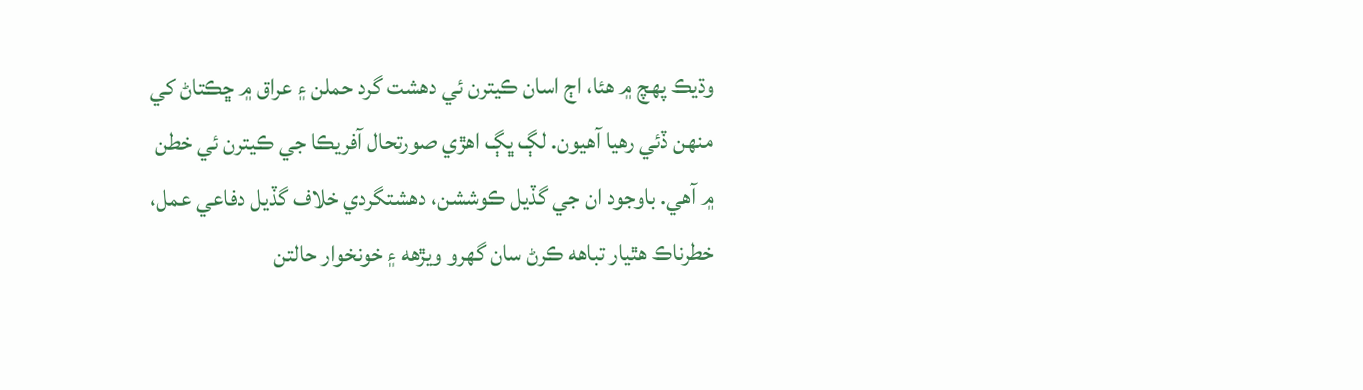وڌيڪ پهچ ۾ هئا، اڄ اسان ڪيترن ئي دهشت گرد حملن ۽ عراق ۾ ڇڪتاڻ کي منهن ڏئي رهيا آهيون. لڳ ڀڳ اهڙي صورتحال آفريڪا جي ڪيترن ئي خطن ۾ آهي. باوجود ان جي گڏيل ڪوششن، دهشتگردي خلاف گڏيل دفاعي عمل، خطرناڪ هٿيار تباهه ڪرڻ سان گهرو ويڙهه ۽ خونخوار حالتن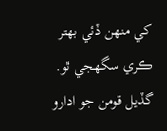کي منهن ڏئي بهتر ڪري سگهجي ٿو.
گڏيل قومن جو ادارو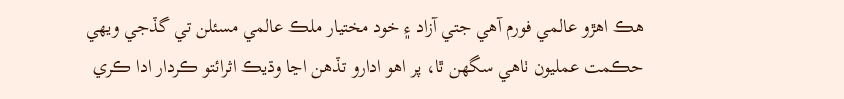هڪ اهڙو عالمي فورم آهي جتي آزاد ۽ خود مختيار ملڪ عالمي مسئلن تي گڏجي ويهي حڪمت عمليون ٺاهي سگهن ٿا، پر اهو ادارو تڏهن اڃا وڌيڪ اثرائتو ڪردار ادا ڪري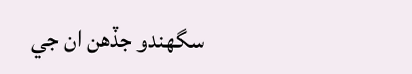سگهندو جڏهن ان جي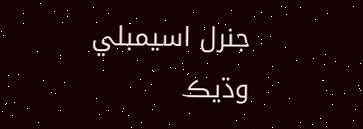جنرل اسيمبلي وڌيڪ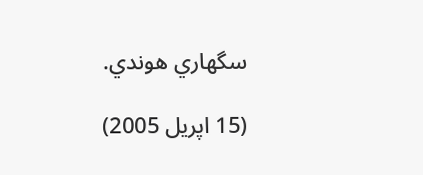سگهاري هوندي.

(15 اپريل 2005)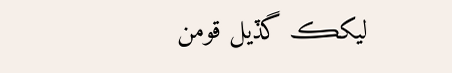ليکڪ گڏيل قومن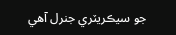جو سيڪريٽري جنرل آهي